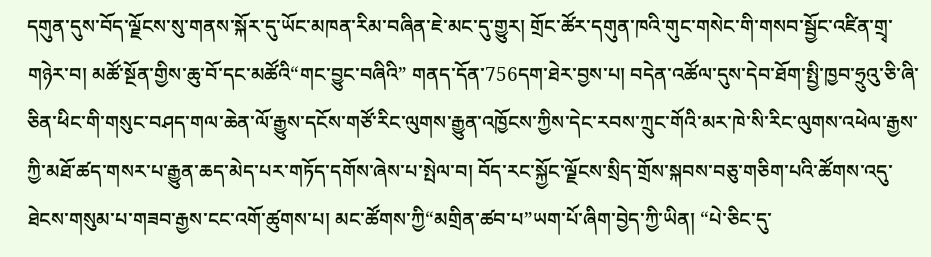དགུན་དུས་བོད་ལྗོངས་སུ་གནས་སྐོར་དུ་ཡོང་མཁན་རིམ་བཞིན་ཇེ་མང་དུ་གྱུར། གྲོང་ཚོར་དགུན་ཁའི་གུང་གསེང་གི་གསབ་སྦྱོང་འཛིན་གྲྭ་གཉེར་བ། མཚོ་སྔོན་གྱིས་ཆུ་བོ་དང་མཚོའི“གང་བྱུང་བཞིའི” གནད་དོན་756དག་ཐེར་བྱས་པ། བདེན་འཚོལ་དུས་དེབ་ཐོག་སྤྱི་ཁྱབ་ཧྲུའུ་ཅི་ཞི་ཅིན་ཕིང་གི་གསུང་བཤད་གལ་ཆེན་ལོ་རྒྱུས་དངོས་གཙོ་རིང་ལུགས་རྒྱུན་འཁྱོངས་ཀྱིས་དེང་རབས་ཀྲུང་གོའི་མར་ཁེ་སི་རིང་ལུགས་འཕེལ་རྒྱས་ཀྱི་མཐོ་ཚད་གསར་པ་རྒྱུན་ཆད་མེད་པར་གཏོད་དགོས་ཞེས་པ་སྤེལ་བ། བོད་རང་སྐྱོང་ལྗོངས་སྲིད་གྲོས་སྐབས་བཅུ་གཅིག་པའི་ཚོགས་འདུ་ཐེངས་གསུམ་པ་གཟབ་རྒྱས་ངང་འགོ་ཚུགས་པ། མང་ཚོགས་ཀྱི“མགྲིན་ཚབ་པ”ཡག་པོ་ཞིག་བྱེད་ཀྱི་ཡིན། “པེ་ཅིང་དུ་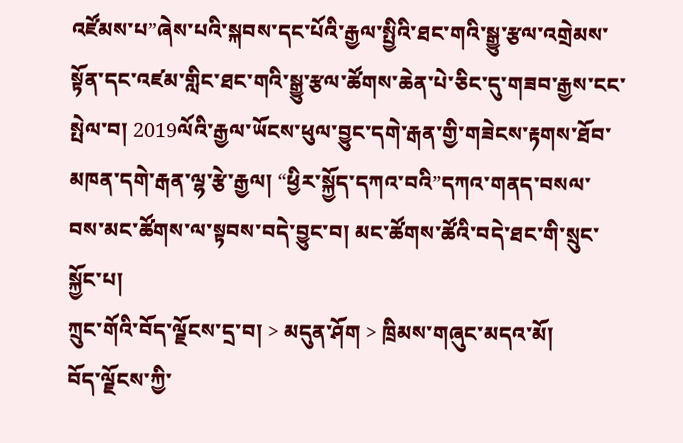འཛོམས་པ”ཞེས་པའི་སྐབས་དང་པོའི་རྒྱལ་སྤྱིའི་ཐང་གའི་སྒྱུ་རྩལ་འགྲེམས་སྟོན་དང་འཛམ་གླིང་ཐང་གའི་སྒྱུ་རྩལ་ཚོགས་ཆེན་པེ་ཅིང་དུ་གཟབ་རྒྱས་ངང་སྤེལ་བ། 2019ལོའི་རྒྱལ་ཡོངས་ཕུལ་བྱུང་དགེ་རྒན་གྱི་གཟེངས་རྟགས་ཐོབ་མཁན་དགེ་རྒན་ལྷ་རྩེ་རྒྱལ། “ཕྱིར་སྐྱོད་དཀའ་བའི”དཀའ་གནད་བསལ་བས་མང་ཚོགས་ལ་སྟབས་བདེ་བྱུང་བ། མང་ཚོགས་ཚོའི་བདེ་ཐང་གི་སྲུང་སྐྱོང་པ།
ཀྲུང་གོའི་བོད་ལྗོངས་དྲ་བ། > མདུན་ཤོག > ཁྲིམས་གཞུང་མདའ་མོ།
བོད་ལྗོངས་ཀྱི་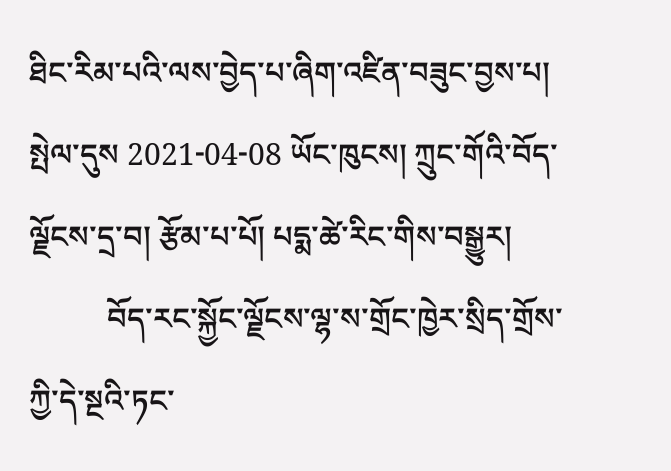ཐིང་རིམ་པའི་ལས་བྱེད་པ་ཞིག་འཛིན་བཟུང་བྱས་པ།
སྤེལ་དུས 2021-04-08 ཡོང་ཁུངས། ཀྲུང་གོའི་བོད་ལྗོངས་དྲ་བ། རྩོམ་པ་པོ། པདྨ་ཚེ་རིང་གིས་བསྒྱུར།
          བོད་རང་སྐྱོང་ལྗོངས་ལྷ་ས་གྲོང་ཁྱེར་སྲིད་གྲོས་ཀྱི་དེ་སྔའི་ཏང་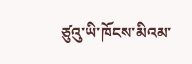ཙུའུ་ཡི་ཁོངས་མིའམ་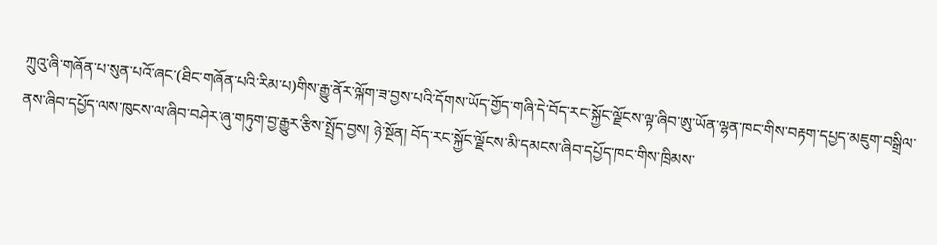ཀྲུའུ་ཞི་གཞོན་པ་སུན་པའོ་ཞང་(ཐིང་གཞོན་པའི་རིམ་པ)གིས་རྒྱུ་ནོར་ལྐོག་ཟ་བྱས་པའི་དོགས་ཡོད་གྱོད་གཞི་དེ་བོད་རང་སྐྱོང་ལྗོངས་ལྟ་ཞིབ་ཨུ་ཡོན་ལྷན་ཁང་གིས་བརྟག་དཔྱད་མཇུག་བསྒྲིལ་ནས་ཞིབ་དཔྱོད་ལས་ཁུངས་ལ་ཞིབ་བཤེར་ཞུ་གཏུག་བྱ་རྒྱུར་རྩིས་སྤྲོད་བྱས། ཉེ་སྔོན། བོད་རང་སྐྱོང་ལྗོངས་མི་དམངས་ཞིབ་དཔྱོད་ཁང་གིས་ཁྲིམས་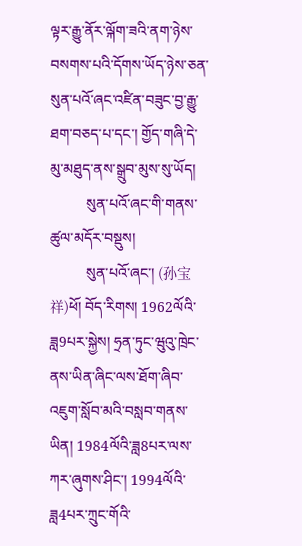ལྟར་རྒྱུ་ནོར་ལྐོག་ཟའི་ནག་ཉེས་བསགས་པའི་དོགས་ཡོད་ཉེས་ཅན་སུན་པའོ་ཞང་འཛིན་བཟུང་བྱ་རྒྱུ་ཐག་བཅད་པ་དང་། གྱོད་གཞི་དེ་མུ་མཐུད་ནས་སྒྲུབ་མུས་སུ་ཡོད།
          སུན་པའོ་ཞང་གི་གནས་ཚུལ་མདོར་བསྡུས།
          སུན་པའོ་ཞང་། (孙宝祥)ཕོ། བོད་རིགས། 1962ལོའི་ཟླ9པར་སྐྱེས། ཧྲན་ཏུང་ཝུའུ་ཁྲེང་ནས་ཡིན་ཞིང་ལས་ཐོག་ཞིབ་འཇུག་སློབ་མའི་བསླབ་གནས་ཡིན། 1984ལོའི་ཟླ8པར་ལས་ཀར་ཞུགས་ཤིང་། 1994ལོའི་ཟླ4པར་ཀྲུང་གོའི་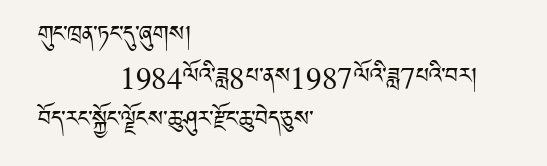གུང་ཁྲན་ཏང་དུ་ཞུགས།
          1984ལོའི་ཟླ8པ་ནས1987ལོའི་ཟླ7པའི་བར། བོད་རང་སྐྱོང་ལྗོངས་ཆུ་ཤུར་རྫོང་ཆུ་བེད་ཅུས་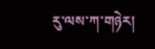རུ་ལས་ཀ་གཉེར།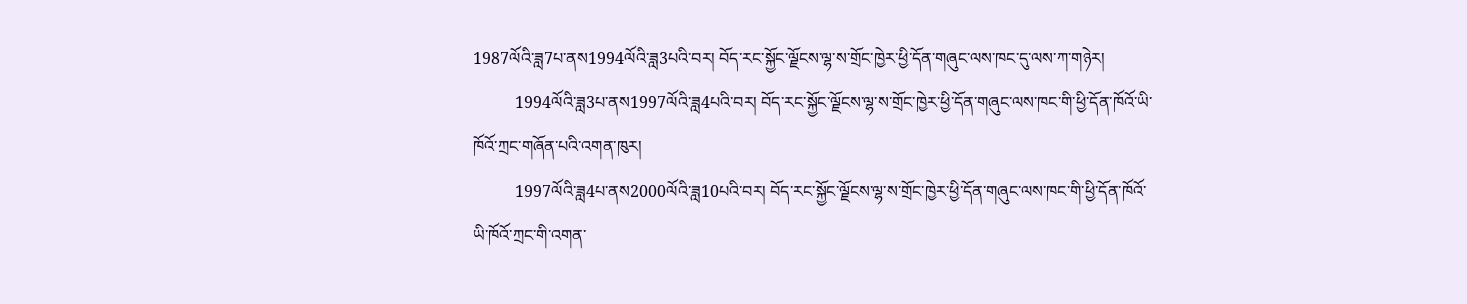1987ལོའི་ཟླ7པ་ནས1994ལོའི་ཟླ3པའི་བར། བོད་རང་སྐྱོང་ལྗོངས་ལྷ་ས་གྲོང་ཁྱེར་ཕྱི་དོན་གཞུང་ལས་ཁང་དུ་ལས་ཀ་གཉེར།
          1994ལོའི་ཟླ3པ་ནས1997ལོའི་ཟླ4པའི་བར། བོད་རང་སྐྱོང་ལྗོངས་ལྷ་ས་གྲོང་ཁྱེར་ཕྱི་དོན་གཞུང་ལས་ཁང་གི་ཕྱི་དོན་ཁོའོ་ཡི་ཁོའོ་ཀྲང་གཞོན་པའི་འགན་ཁུར།
          1997ལོའི་ཟླ4པ་ནས2000ལོའི་ཟླ10པའི་བར། བོད་རང་སྐྱོང་ལྗོངས་ལྷ་ས་གྲོང་ཁྱེར་ཕྱི་དོན་གཞུང་ལས་ཁང་གི་ཕྱི་དོན་ཁོའོ་ཡི་ཁོའོ་ཀྲང་གི་འགན་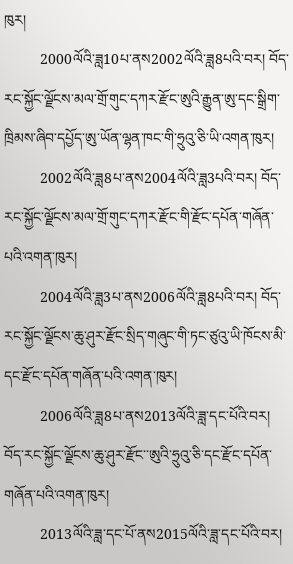ཁུར།
          2000ལོའི་ཟླ10པ་ནས2002ལོའི་ཟླ8པའི་བར། བོད་རང་སྐྱོང་ལྗོངས་མལ་གྲོ་གུང་དཀར་རྫོང་ཨུའི་རྒྱུན་ཨུ་དང་སྒྲིག་ཁྲིམས་ཞིབ་དཔྱོད་ཨུ་ཡོན་ལྷན་ཁང་གི་ཧྲུའུ་ཅི་ཡི་འགན་ཁུར།
          2002ལོའི་ཟླ8པ་ནས2004ལོའི་ཟླ3པའི་བར། བོད་རང་སྐྱོང་ལྗོངས་མལ་གྲོ་གུང་དཀར་རྫོང་གི་རྫོང་དཔོན་གཞོན་པའི་འགན་ཁུར།
          2004ལོའི་ཟླ3པ་ནས2006ལོའི་ཟླ8པའི་བར། བོད་རང་སྐྱོང་ལྗོངས་ཆུ་ཤུར་རྫོང་སྲིད་གཞུང་གི་ཏང་ཙུའུ་ཡི་ཁོངས་མི་དང་རྫོང་དཔོན་གཞོན་པའི་འགན་ཁུར།
          2006ལོའི་ཟླ8པ་ནས2013ལོའི་ཟླ་དང་པོའི་བར། བོད་རང་སྐྱོང་ལྗོངས་ཆུ་ཤུར་རྫོང་་ཨུའི་ཧྲུའུ་ཅི་དང་རྫོང་དཔོན་གཞོན་པའི་འགན་ཁུར།
          2013ལོའི་ཟླ་དང་པོ་ནས2015ལོའི་ཟླ་དང་པོའི་བར།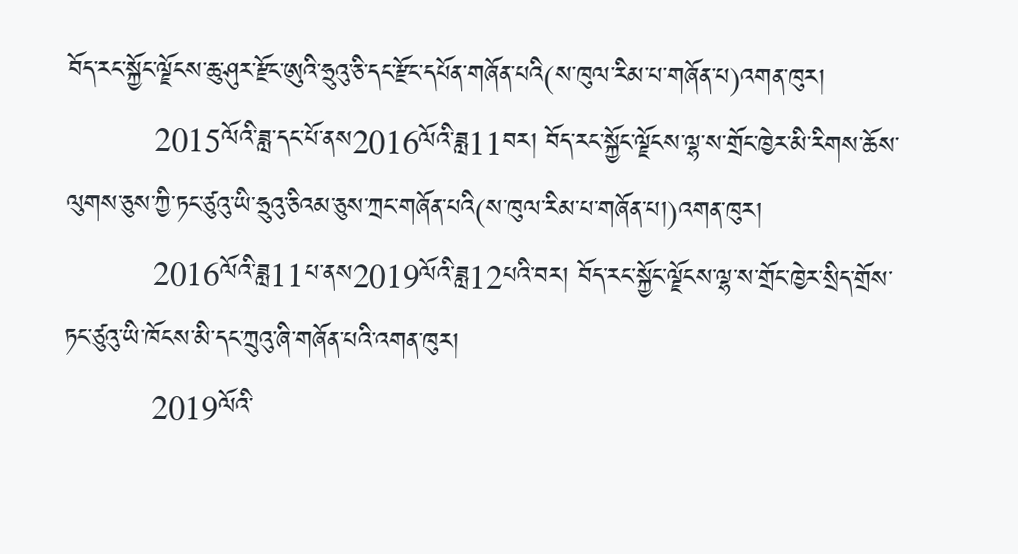བོད་རང་སྐྱོང་ལྗོངས་ཆུ་ཤུར་རྫོང་ཨུའི་ཧྲུའུ་ཅི་དང་རྫོང་དཔོན་གཞོན་པའི(ས་ཁུལ་རིམ་པ་གཞོན་པ)འགན་ཁུར།
          2015ལོའི་ཟླ་དང་པོ་ནས2016ལོའི་ཟླ11བར། བོད་རང་སྐྱོང་ལྗོངས་ལྷ་ས་གྲོང་ཁྱེར་མི་རིགས་ཆོས་ལུགས་ཅུས་ཀྱི་ཏང་ཙུའུ་ཡི་ཧྲུའུ་ཅིའམ་ཅུས་ཀྲང་གཞོན་པའི(ས་ཁུལ་རིམ་པ་གཞོན་པ།)འགན་ཁུར།
          2016ལོའི་ཟླ11པ་ནས2019ལོའི་ཟླ12པའི་བར། བོད་རང་སྐྱོང་ལྗོངས་ལྷ་ས་གྲོང་ཁྱེར་སྲིད་གྲོས་ཏང་ཙུའུ་ཡི་ཁོངས་མི་དང་ཀྲུའུ་ཞི་གཞོན་པའི་འགན་ཁུར།
          2019ལོའི་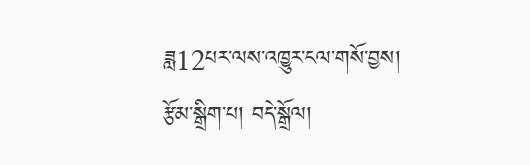ཟླ12པར་ལས་འཁྱུར་ངལ་གསོ་བྱས།
རྩོམ་སྒྲིག་པ། བདེ་སྒྲོལ།